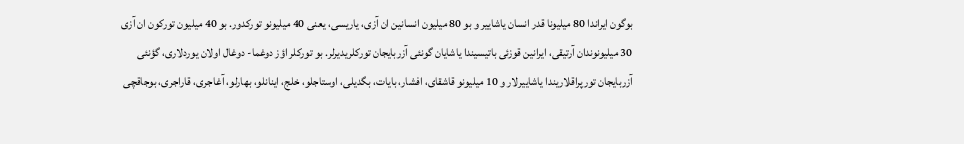بوگون ایراندا 80 میلیونا قدر انسان یاشاییر و بو 80 میلیون انسانین ان آزی، یاریسی، یعنی 40 میلیونو تورکدور. بو 40 میلیون تورکون ان آزی 30 میلیونوندان آرتیقی، ایرانین قوزئی باتیسیندا یاشایان گونئی آزربایجان تورکلریدیرلر. بو تورکلر اؤز دوغما- دوغال اولان یوردلاری، گؤنئی آزربایجان تورپراقلاریندا یاشاییرلار و 10 میلیونو قاشقای، افشار، بایات، بگدیلی، اوستاجلو، خلج، اینانلو، بهارلو، آغاجری، قاراجری، بوجاقچی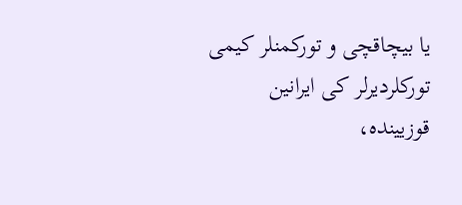یا بیچاقچی و تورکمنلر کیمی تورکلردیرلر کی ایرانین قوزیینده،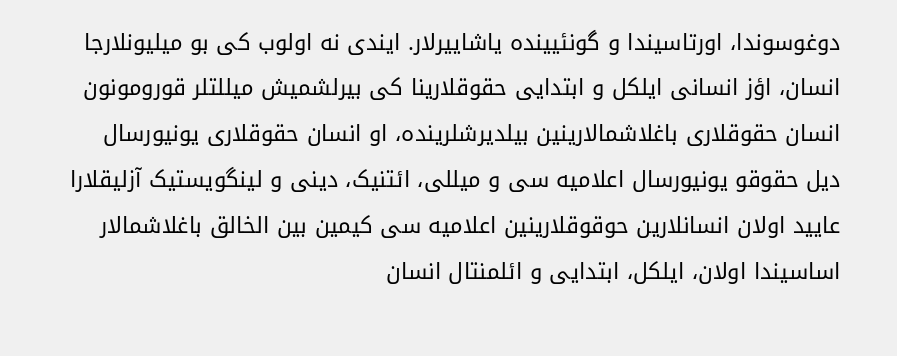دوغوسوندا، اورتاسیندا و گونئیینده یاشاییرلار. ایندی نه اولوب کی بو میلیونلارجا انسان، اؤز انسانی ایلکل و ابتدایی حقوقلارینا کی بیرلشمیش میللتلر قورومونون انسان حقوقلاری باغلاشمالارینین بیلدیرشلرینده، او انسان حقوقلاری یونیورسال دیل حقوقو یونیورسال اعلامیه سی و میللی، ائتنیک، دینی و لینگویستیک آزلیقلارا عایید اولان انسانلارین حوقوقلارینین اعلامیه سی کیمین بین الخالق باغلاشمالار اساسیندا اولان، ایلکل، ابتدایی و ائلمنتال انسان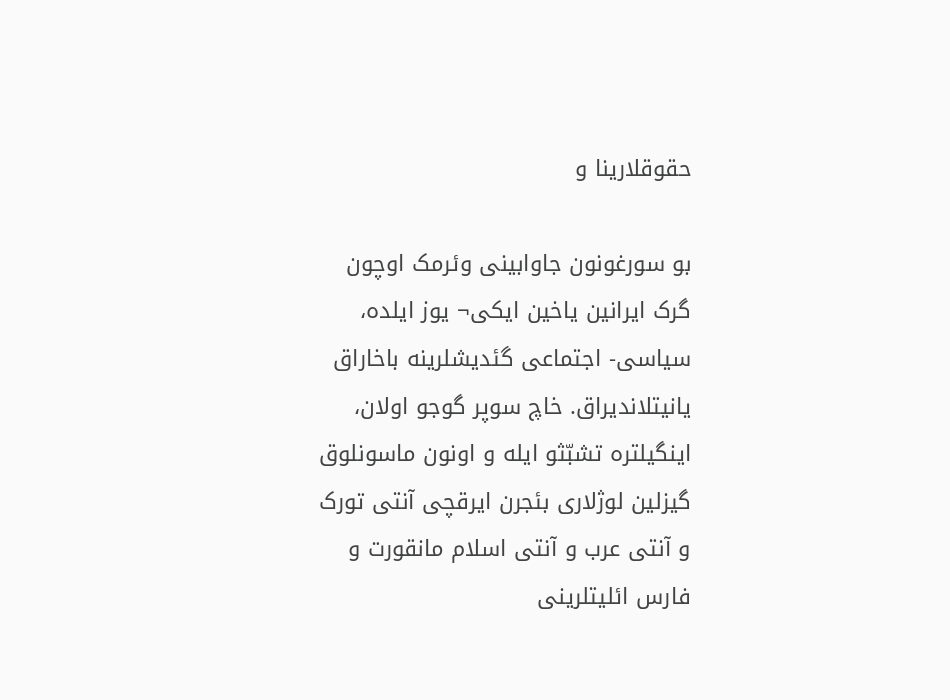حقوقلارینا و

بو سورغونون جاوابینی وئرمک اوچون گرک ایرانین یاخین ایکی¬ یوز ایلده، سیاسی- اجتماعی گئدیشلرینه باخاراق یانیتلاندیراق. خاچ سوپر گوجو اولان، اینگیلتره تشبّثو ایله و اونون ماسونلوق گیزلین لوژلاری بئجرن ایرقچی آنتی تورک و آنتی عرب و آنتی اسلام مانقورت و فارس ائلیتلرینی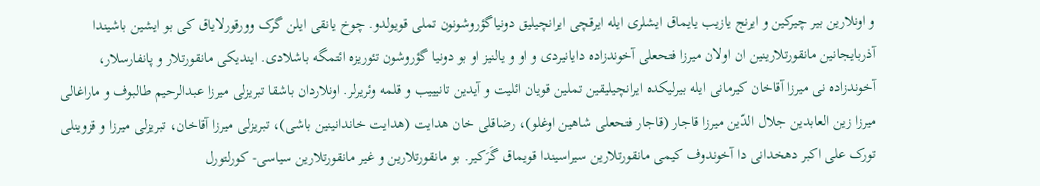و اونلارین بیر چیرکین و ایرنج یازیب یایماق ایشلری ایله ایرقچی ایرانچیلیق دونیاگؤروشونون تملی قویولدو. چوخ یانقی ایلن گرک وورقورلایاق کی بو ایشین باشیندا آذربایجانین مانقورتلارینین ان اولان میرزا فتحعلی آخوندزاده دایانیردی و او و یالنیز او بو دونیا گؤروشون تئوریزه ائتمگه باشلادی. ایندیکی مانقورتلار و پانفارسلار، آخوندزاده نی میرزا آقاخان کیرمانی ایله بیرلیکده ایرانچیلیقین تملین قویان ائلیت و آیدین تانیییب و قلمه وئریرلر. اونلاردان باشقا تبریزلی میرزا عبدالرحیم طالبوف و ماراغالی میرزا زین العابدین جلال الدّین میرزا قاجار (قاجار فتحعلی شاهین اوغلو)، رضاقلی خان هدایت (هدایت خاندانینین باشی)، تبریزلی میرزا آقاخان، تبریزلی میرزا و قزوینلی تورک علی اکبر دهخدانی دا آخوندوف کیمی مانقورتلارین سیراسیندا قویماق گَرَکیر. بو مانقورتلارین و غیر مانقورتلارین سیاسی- کورلتورل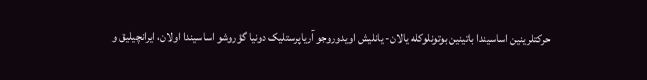حرکتلرینین اساسیندا باتینین بوتونلوکله یالان- یانلیش اویدوروجو آریاپرستلیک دونیا گؤروشو اساسیندا اولان، ایرانچیلیق و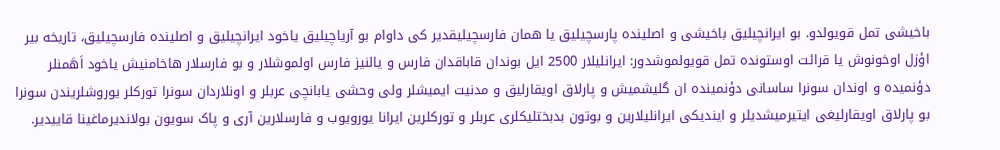باخیشی تمل قویولدو. بو ایرانچیلیق باخیشی و اصلینده پارسچیلیق یا همان فارسچیلیقدیر کی داوام بو آریاچیلیق یاخود ایرانچیلیق و اصلینده فارسچیلیق، تاریخه بیر اؤزل اوخونوش یا قرائت اوستونده تمل قویولموشدور: ایرانلیلار 2500 ایل بوندان قاباقدان فارس و یالنیز فارس اولموشلار و بو فارسلار هاخامنیش یاخود اَهَمنلر دؤنمیده و اوندان سونرا ساسانی دؤنمینده ان گلیشمیش و پارلاق اویقارلیق و مدنیت ایمیشلر ولی وحشی یابانچی عربلر و اونلاردان سونرا تورکلر یوروشلریندن سونرا بو پارلاق اویقارلیغی ایتیرمیشدیلر و ایندیکی ایرانلیلارین و بوتون بدبختلیکلری عربلر و تورکلرین ایرانا یورویوب و فارسلارین آری و پاک سویون بولاندیرماغینا قاییدیر.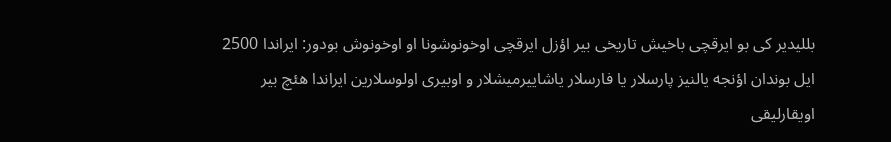بللیدیر کی بو ایرقچی باخیش تاریخی بیر اؤزل ایرقچی اوخونوشونا او اوخونوش بودور: ایراندا 2500 ایل بوندان اؤنجه یالنیز پارسلار یا فارسلار یاشاییرمیشلار و اوبیری اولوسلارین ایراندا هئچ بیر اویقارلیقی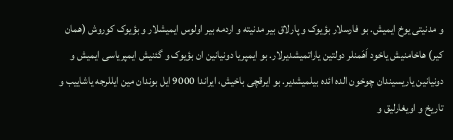و مدنیتی یوخ ایمیش. بو فارسلار بؤیوک و پارلاق بیر مدنیته و اردمه بیر اولوس ایمیشلار و بؤیوک کوروش (همان کیر) هاخامنیش یاخود اَهَمنلر دولتین یاراتمیشدیرلار. بو ایمپریا دونیانین ان بؤیوک و گئنیش ایمپریاسی ایمیش و دونیانین یاریسیندان چوخون الده ائده بیلمیشدیر. بو ایرقچی باخیش، ایراندا 9000 ایل بوندان مین ایللرجه یاشاییب و تاریخ و اویغارلیق و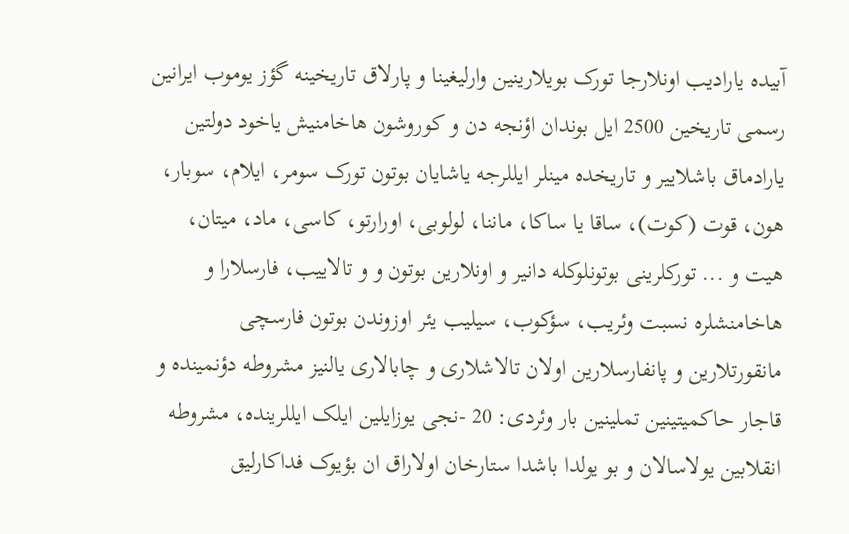آبیده یارادیب اونلارجا تورک بویلارینین وارلیغینا و پارلاق تاریخینه گؤز یوموب ایرانین رسمی تاریخین 2500 ایل بوندان اؤنجه دن و کوروشون هاخامنیش یاخود دولتین یارادماق باشلاییر و تاریخده مینلر ایللرجه یاشایان بوتون تورک سومر، ایلام، سوبار، هون، قوت (کوت)، ساقا یا ساکا، ماننا، لولوبی، اورارتو، کاسی، ماد، میتان، هیت و ... تورکلرینی بوتونلوکله دانیر و اونلارین بوتون و و تالاییب، فارسلارا و هاخامنشلره نسبت وئریب، سؤکوب، سیلیب یئر اوزوندن بوتون فارسچی مانقورتلارین و پانفارسلارین اولان تالاشلاری و چابالاری یالنیز مشروطه دؤنمینده و قاجار حاکمیتینین تملینین بار وئردی: 20 -نجی یوزایلین ایلک ایللرینده، مشروطه انقلابین یولاسالان و بو یولدا باشدا ستارخان اولاراق ان بؤیوک فداکارلیق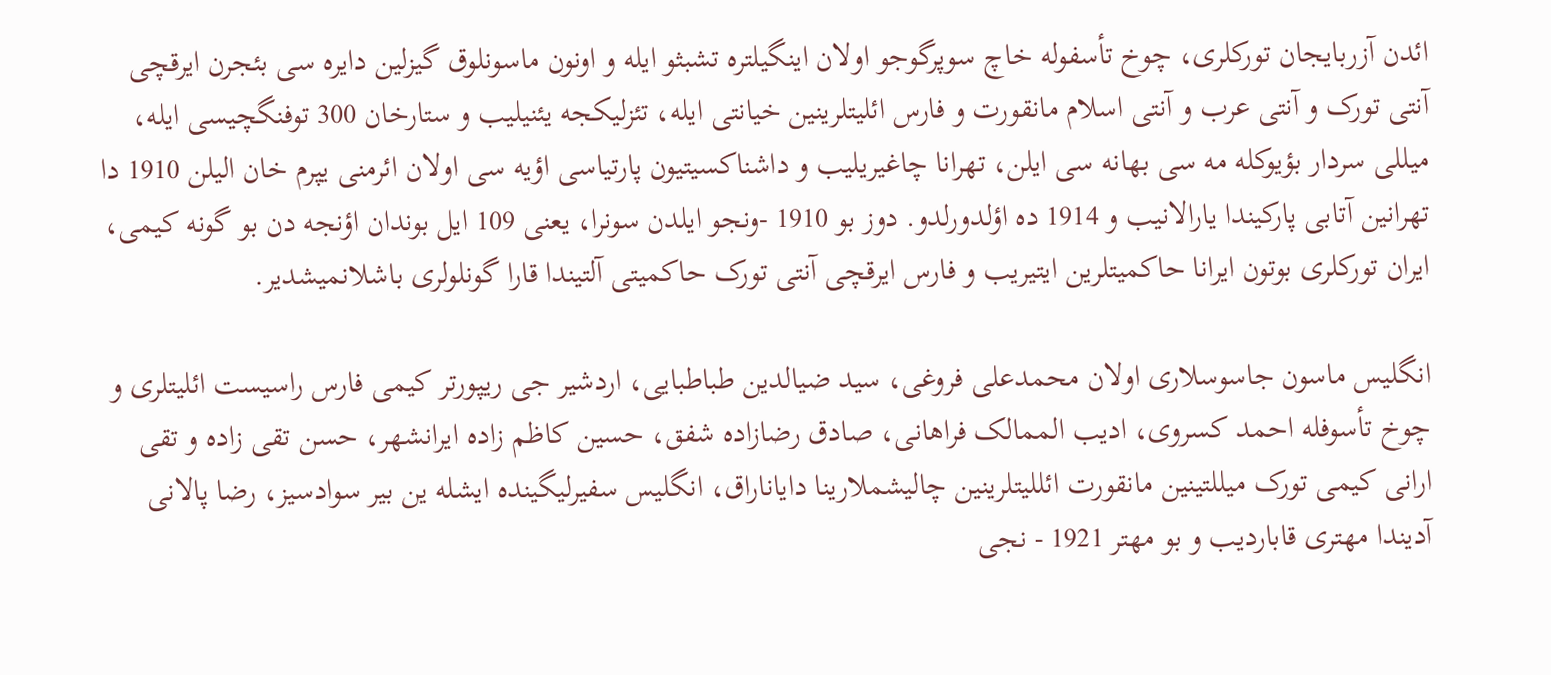ائدن آزربایجان تورکلری، چوخ تأسفوله خاچ سوپرگوجو اولان اینگیلتره تشبثو ایله و اونون ماسونلوق گیزلین دایره سی بئجرن ایرقچی آنتی تورک و آنتی عرب و آنتی اسلام مانقورت و فارس ائلیتلرینین خیانتی ایله، تئزلیکجه یئنیلیب و ستارخان 300 توفنگچیسی ایله، میللی سردار بؤیوکله مه سی بهانه سی ایلن، تهرانا چاغیریلیب و داشناکسیتیون پارتیاسی اؤیه سی اولان ائرمنی یپرم خان الیلن 1910 دا تهرانین آتابی پارکیندا یارالانیب و 1914 ده اؤلدورلدو. دوز بو 1910 -ونجو ایلدن سونرا، یعنی 109 ایل بوندان اؤنجه دن بو گونه کیمی، ایران تورکلری بوتون ایرانا حاکمیتلرین ایتیریب و فارس ایرقچی آنتی تورک حاکمیتی آلتیندا قارا گونلولری باشلانمیشدیر.

انگلیس ماسون جاسوسلاری اولان محمدعلی فروغی، سید ضیالدین طباطبایی، اردشیر جی ریپورتر کیمی فارس راسیست ائلیتلری و چوخ تأسوفله احمد کسروی، ادیب الممالک فراهانی، صادق رضازاده شفق، حسین کاظم زاده ایرانشهر، حسن تقی زاده و تقی ارانی کیمی تورک میللتینین مانقورت ائللیتلرینین چالیشملارینا دایاناراق، انگلیس سفیرلیگینده ایشله ین بیر سوادسیز، رضا پالانی آدیندا مهتری قاباردیب و بو مهتر 1921 - نجی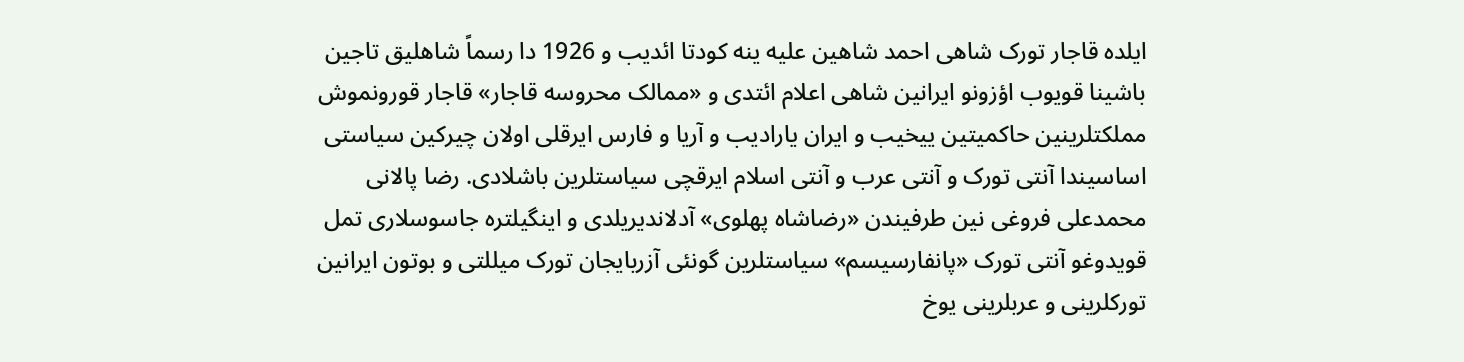ایلده قاجار تورک شاهی احمد شاهین علیه ینه کودتا ائدیب و 1926 دا رسماً شاهلیق تاجین باشینا قویوب اؤزونو ایرانین شاهی اعلام ائتدی و «ممالک محروسه قاجار» قاجار قورونموش مملکتلرینین حاکمیتین ییخیب و ایران یارادیب و آریا و فارس ایرقلی اولان چیرکین سیاستی اساسیندا آنتی تورک و آنتی عرب و آنتی اسلام ایرقچی سیاستلرین باشلادی. رضا پالانی محمدعلی فروغی نین طرفیندن «رضاشاه پهلوی» آدلاندیریلدی و اینگیلتره جاسوسلاری تمل قویدوغو آنتی تورک «پانفارسیسم» سیاستلرین گونئی آزربایجان تورک میللتی و بوتون ایرانین تورکلرینی و عربلرینی یوخ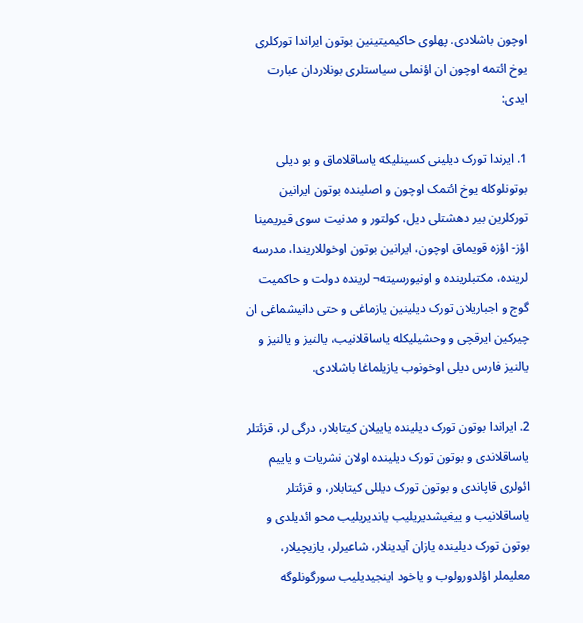اوچون باشلادی. پهلوی حاکیمیتینین بوتون ایراندا تورکلری یوخ ائتمه اوچون ان اؤنملی سیاستلری بونلاردان عبارت ایدی:

1. ایرندا تورک دیلینی کسینلیکه یاساقلاماق و بو دیلی بوتونلوکله یوخ ائتمک اوچون و اصلینده بوتون ایرانین تورکلرین بیر دهشتلی دیل، کولتور و مدنیت سوی قیریمینا اؤز- اؤزه قویماق اوچون، ایرانین بوتون اوخوللاریندا، مدرسه لرینده، مکتبلرینده و اونیورسیته¬ لرینده دولت و حاکمیت گوج و اجباریلان تورک دیلینین یازماغی و حتی دانیشماغی ان چیرکین ایرقچی و وحشیلیکله یاساقلانیب، یالنیز و یالنیز و یالنیز فارس دیلی اوخونوب یازیلماغا باشلادی.

2. ایراندا بوتون تورک دیلینده یاییلان کیتابلار، درگی لر، قزئتلر یاساقلاندی و بوتون تورک دیلینده اولان نشریات و یاییم ائولری قاپاندی و بوتون تورک دیللی کیتابلار، و قزئتلر یاساقلانیب و ییغیشدیریلیب یاندیریلیب محو ائدیلدی و بوتون تورک دیلینده یازان آیدینلار، شاعیرلر، یازیچیلار، معلیملر اؤلدورولوب و یاخود اینجیدیلیب سورگونلوگه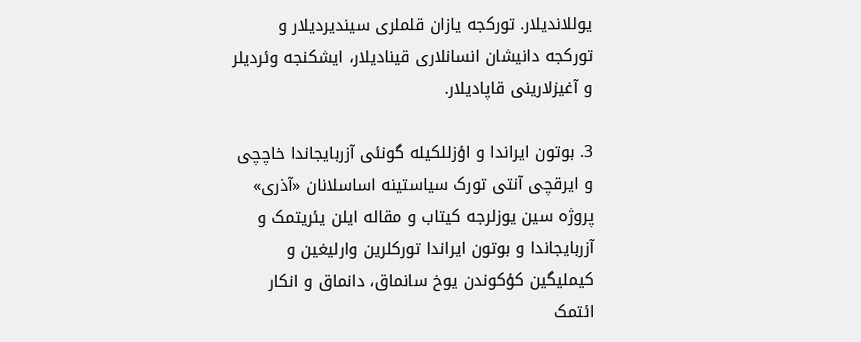یوللاندیلار. تورکجه یازان قلملری سیندیردیلار و تورکجه دانیشان انسانلاری قینادیلار، ایشکنجه وئردیلر و آغیزلارینی قاپادیلار.

3. بوتون ایراندا و اؤزللکیله گونئی آزربایجاندا خاچچی و ایرقچی آنتی تورک سیاستینه اساسلانان «آذری» پروژه سین یوزلرجه کیتاب و مقاله ایلن یئریتمک و آزربایجاندا و بوتون ایراندا تورکلرین وارلیغین و کیملیگین کؤکوندن یوخ سانماق، دانماق و انکار ائتمک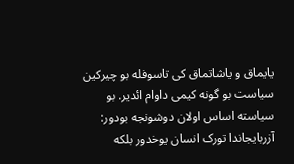یایماق و یاشاتماق کی تاسوفله بو چیرکین سیاست بو گونه کیمی داوام ائدیر. بو سیاسته اساس اولان دوشونجه بودور: آزربایجاندا تورک انسان یوخدور بلکه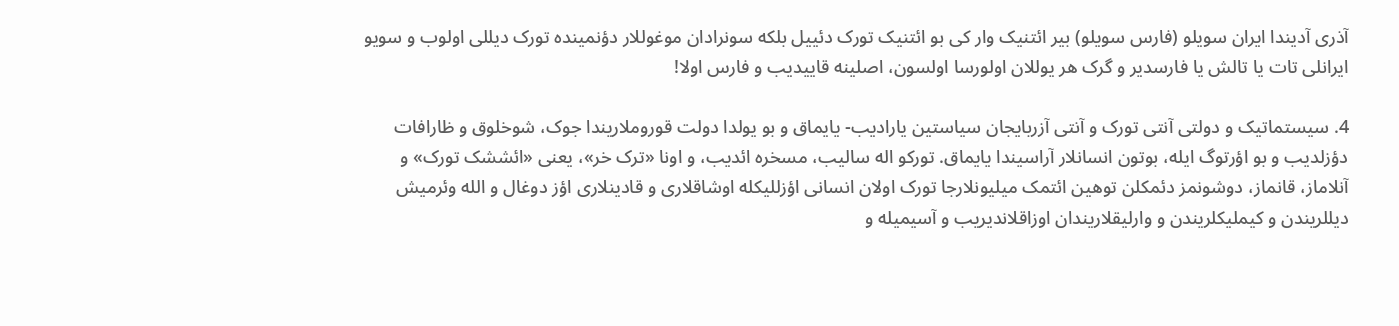آذری آدیندا ایران سویلو (فارس سویلو) بیر ائتنیک وار کی بو ائتنیک تورک دئییل بلکه سونرادان موغوللار دؤنمینده تورک دیللی اولوب و سویو ایرانلی تات یا تالش یا فارسدیر و گرک هر یوللان اولورسا اولسون، اصلینه قاییدیب و فارس اولا!

4. سیستماتیک و دولتی آنتی تورک و آنتی آزربایجان سیاستین یارادیب- یایماق و بو یولدا دولت قوروملاریندا جوک، شوخلوق و ظارافات دؤزلدیب و بو اؤرتوگ ایله، بوتون انسانلار آراسیندا یایماق. تورکو اله سالیب، مسخره ائدیب، و اونا «ترک خر»، یعنی «ائششک تورک» و آنلاماز، قانماز، دوشونمز دئمکلن توهین ائتمک میلیونلارجا تورک اولان انسانی اؤزللیکله اوشاقلاری و قادینلاری اؤز دوغال و الله وئرمیش دیللریندن و کیملیکلریندن و وارلیقلاریندان اوزاقلاندیریب و آسیمیله و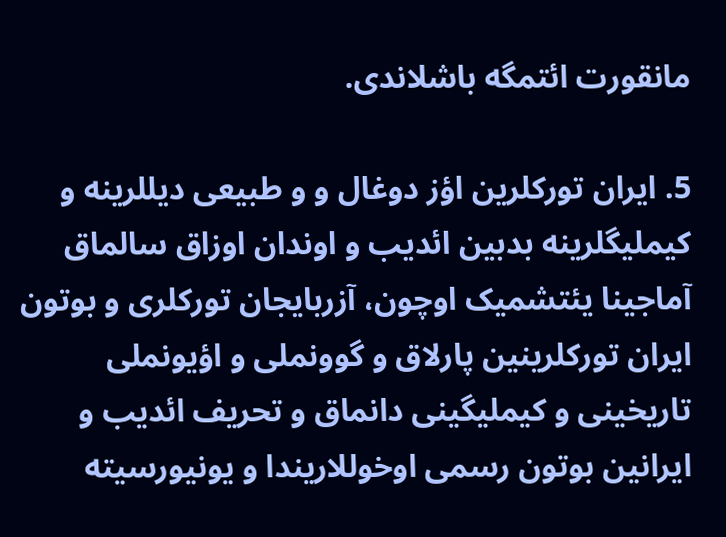مانقورت ائتمگه باشلاندی.

5. ایران تورکلرین اؤز دوغال و و طبیعی دیللرینه و کیملیگلرینه بدبین ائدیب و اوندان اوزاق سالماق آماجینا یئتشمیک اوچون، آزربایجان تورکلری و بوتون ایران تورکلرینین پارلاق و گوونملی و اؤیونملی تاریخینی و کیملیگینی دانماق و تحریف ائدیب و ایرانین بوتون رسمی اوخوللاریندا و یونیورسیته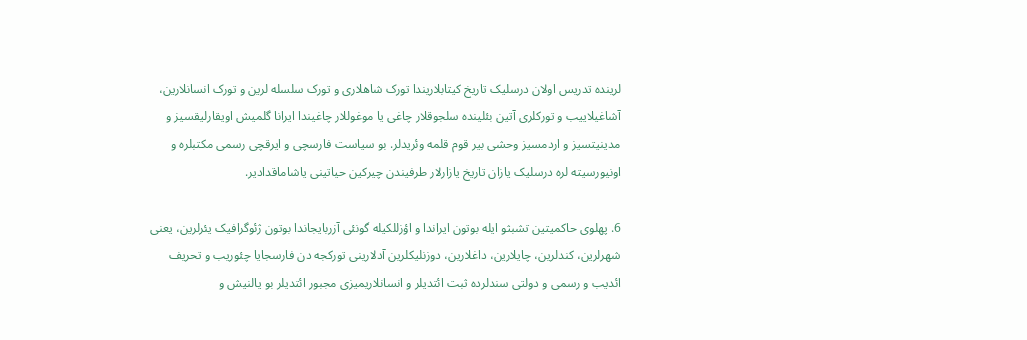لرینده تدریس اولان درسلیک تاریخ کیتابلاریندا تورک شاهلاری و تورک سلسله لرین و تورک انسانلارین، آشاغیلاییب و تورکلری آتین بئلینده سلجوقلار چاغی یا موغوللار چاغیندا ایرانا گلمیش اویقارلیقسیز و مدینیتسیز و اردمسیز وحشی بیر قوم قلمه وئریدلر. بو سیاست فارسچی و ایرقچی رسمی مکتبلره و اونیورسیته لره درسلیک یازان تاریخ یازارلار طرفیندن چیرکین حیاتینی یاشاماقدادیر.

6. پهلوی حاکمیتین تشبثو ایله بوتون ایراندا و اؤزللکیله گونئی آزربایجاندا بوتون ژئوگرافیک یئرلرین، یعنی شهرلرین، کندلرین، چایلارین، داغلارین، دوزنلیکلرین آدلارینی تورکجه دن فارسجایا چئوریب و تحریف ائدیب و رسمی و دولتی سندلرده ثبت ائتدیلر و انسانلاریمیزی مجبور ائتدیلر بو یالنیش و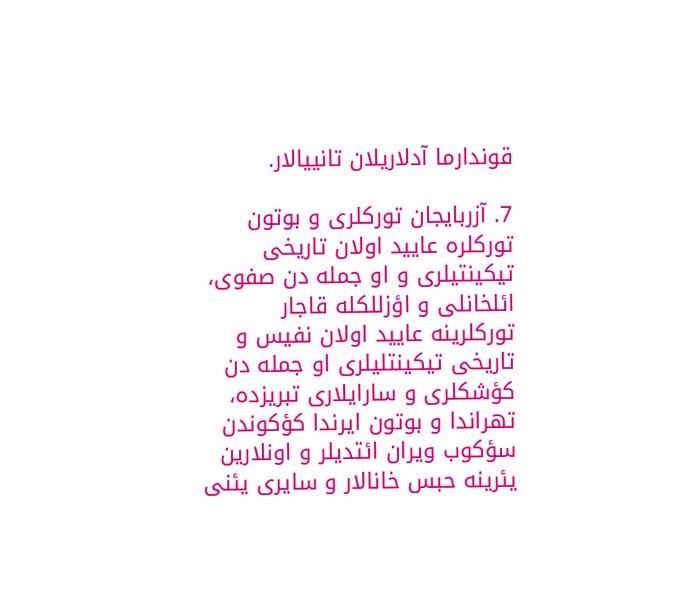قوندارما آدلاریلان تانییالار.

7. آزربایجان تورکلری و بوتون تورکلره عایید اولان تاریخی تیکینتیلری و او جمله دن صفوی، ائلخانلی و اؤزللکله قاجار تورکلرینه عایید اولان نفیس و تاریخی تیکینتلیلری او جمله دن کؤشکلری و سارایلاری تبریزده، تهراندا و بوتون ایرندا کؤکوندن سؤکوب ویران ائتدیلر و اونلارین یئرینه حبس خانالار و سایری یئنی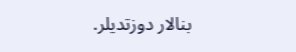بنالار دوزتدیلر.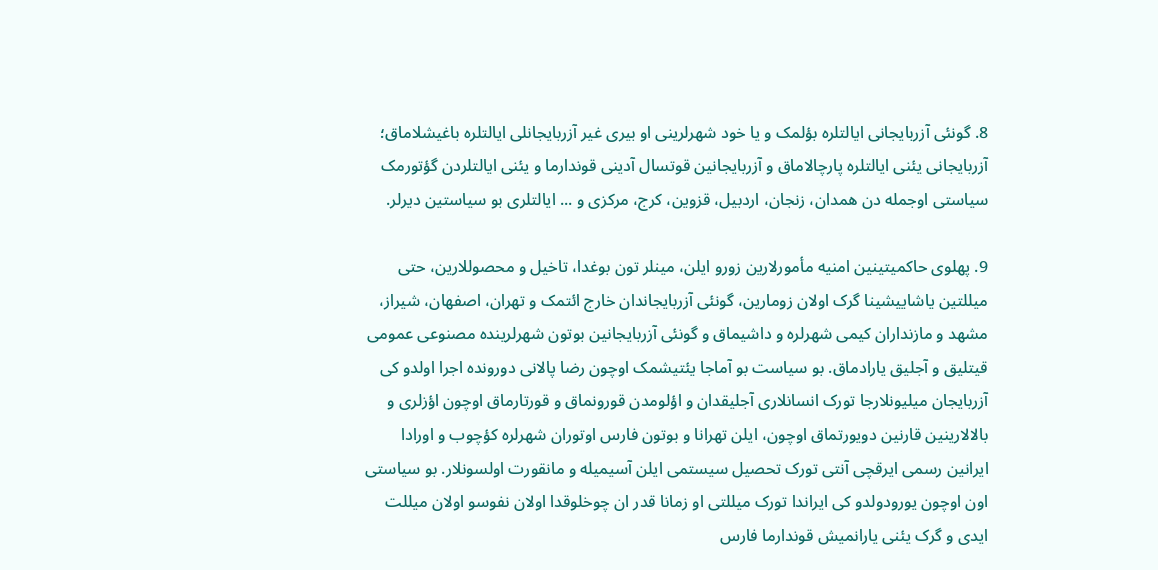8. گونئی آزربایجانی ایالتلره بؤلمک و یا خود شهرلرینی او بیری غیر آزربایجانلی ایالتلره باغیشلاماق؛ آزربایجانی یئنی ایالتلره پارچالاماق و آزربایجانین قوتسال آدینی قوندارما و یئنی ایالتلردن گؤتورمک سیاستی اوجمله دن همدان، زنجان، اردبیل، قزوین، کرج، مرکزی و ... ایالتلری بو سیاستین دیرلر.

9. پهلوی حاکمیتینین امنیه مأمورلارین زورو ایلن، مینلر تون بوغدا، تاخیل و محصوللارین، حتی میللتین یاشاییشینا گرک اولان زومارین، گونئی آزربایجاندان خارج ائتمک و تهران، اصفهان، شیراز، مشهد و مازنداران کیمی شهرلره و داشیماق و گونئی آزربایجانین بوتون شهرلرینده مصنوعی عمومی قیتلیق و آجلیق یارادماق. بو سیاست بو آماجا یئتیشمک اوچون رضا پالانی دورونده اجرا اولدو کی آزربایجان میلیونلارجا تورک انسانلاری آجلیقدان و اؤلومدن قورونماق و قورتارماق اوچون اؤزلری و بالالارینین قارنین دویورتماق اوچون، ایلن تهرانا و بوتون فارس اوتوران شهرلره کؤچوب و اورادا ایرانین رسمی ایرقچی آنتی تورک تحصیل سیستمی ایلن آسیمیله و مانقورت اولسونلار. بو سیاستی اون اوچون یورودولدو کی ایراندا تورک میللتی او زمانا قدر ان چوخلوقدا اولان نفوسو اولان میللت ایدی و گرک یئنی یارانمیش قوندارما فارس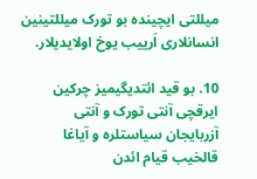میللتی ایچینده بو تورک میللتینین انسانلاری اَرییب یوخ اولایدیلار.

10. بو قید ائتدیگیمیز چرکین ایرقچی آنتی تورک و آنتی آزربایجان سیاستلره و آیاغا قالخیب قیام ائدن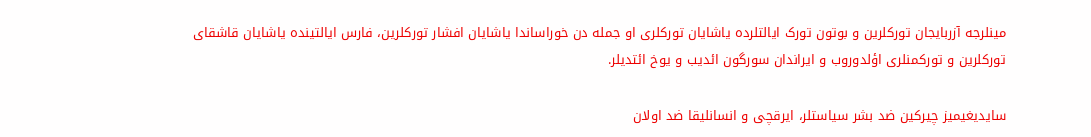مینلرجه آزربایجان تورکلرین و بوتون تورک ایالتلرده یاشایان تورکلری او جمله دن خوراساندا یاشایان افشار تورکلرین، فارس ایالتینده یاشایان قاشقای تورکلرین و تورکمنلری اؤلدوروب و ایراندان سورگون ائدیب و یوخ ائتدیلر.

سایدیغیمیز چیرکین ضد بشر سیاستلر، ایرقچی و انسانلیقا ضد اولان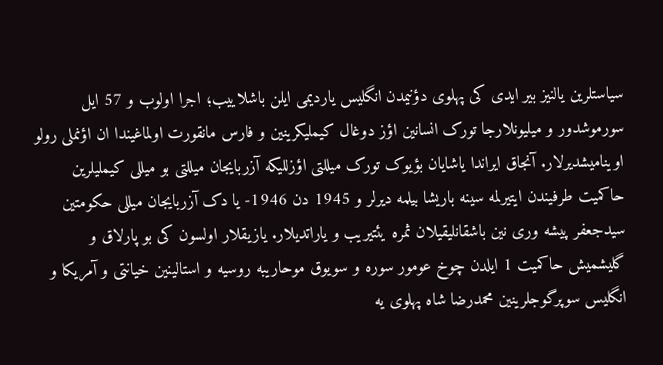سیاستلرین یالنیز بیر ایدی کی پهلوی دؤنیمدن انگلیس یاردیمی ایلن باشلاییب؛ اجرا اولوب و 57 ایل سورموشدور و میلیونلارجا تورک انسانین اؤز دوغال کیملیکرینین و فارس مانقورت اولماغیندا ان اؤنملی رولو اوینامیشدیرلار. آنجاق ایراندا یاشایان بؤیوک تورک میللتی اؤزللیکه آزربایجان میللتی بو میللی کیملیلرین حاکمیت طرفیندن ایتیرلمه سینه باریشا بیلمه دیرلر و 1945 دن 1946- یا دک آزربایجان میللی حکومتین سیدجعفر پیشه وری نین باشقانلیقیلان ثمره یئتیریب و یاراتدیلار. یازیقلار اولسون کی بو پارلاق و گلیشمیش حاکمیت 1 ایلدن چوخ عومور سوره و سویوق موحاریبه روسیه و استالینین خیانتی و آمریکا و انگلیس سوپرگوجلرینین محمدرضا شاه پهلوی یه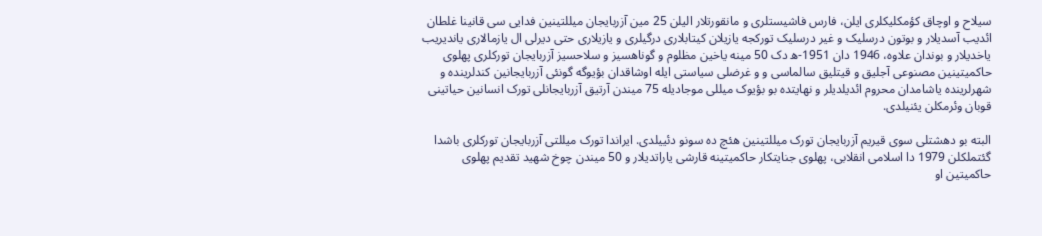سیلاح و اوچاق کؤمکلیکلری ایلن، فارس فاشیستلری و مانقورتلار الیلن 25 مین آزربایجان میللتینین فدایی سی قانینا غلطان ائدیب آسدیلار و بوتون درسلیک و غیر درسلیک تورکجه یازیلان کیتابلاری درگیلری و یازیلاری حتی دیرلی ال یازمالاری یاندیریب یاخدیلار و بوندان علاوه، 1946 دان 1951-ه دک 50 مینه یاخین مظلوم و گوناهسیز و سلاحسیز آزربایجان تورکلری پهلوی حاکمیتینین مصنوعی آجلیق و قیتلیق سالماسی و و غرضلی سیاستی ایله اوشاقدان بؤیوگه گونئی آزربایجانین کندلرینده و شهرلرینده یاشامدان محروم ائدیلدیلر و نهایتده بو بؤیوک میللی موجادیله 75 میندن آرتیق آزربایجانلی تورک انسانین حیاتینی قوبان وئرمکلن یئنیلدی.

البته بو دهشتلی سوی قیریم آزربایجان تورک میللتینین هئچ ده سونو دئییلدی. ایراندا تورک میللتی آزربایجان تورکلری باشدا گئتملکلن 1979 دا اسلامی انقلابی، پهلوی جنایتکار حاکمیتینه قارشی یاراتدیلار و 50 میندن چوخ شهید تقدیم پهلوی حاکمیتین او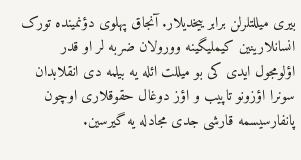بیری میللتلرلن برابر ییخدیلار. آنجاق پهلوی دؤنمینده تورک انسانلارینین کیملیگینه وورولان ضربه لر او قدر اؤلومجول ایدی کی بو میللت ائله یه بیلمه دی انقلابدان سونرا اؤزونو تاپیب و اؤز دوغال حقوقلاری اوچون پانفارسیسمه قارشی جدی مجادله یه گیرسین.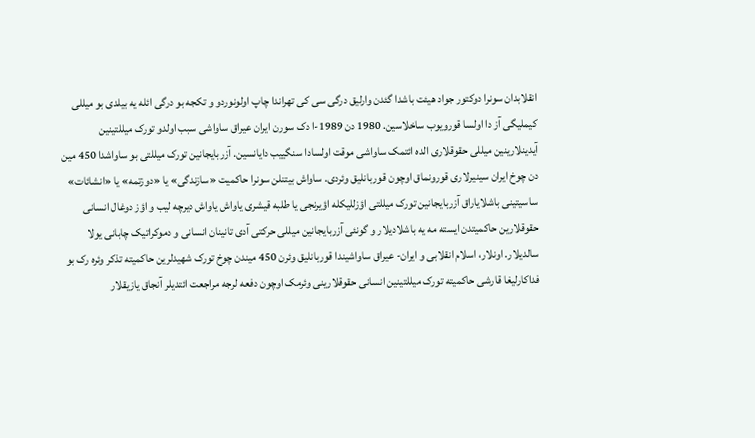انقلابدان سونرا دوکتور جواد هیئت باشدا گئدن وارلیق درگی سی کی تهراندا چاپ اولونوردو و تکجه بو درگی ائله یه بیلدی بو میللی کیملیگی آز دا اولسا قورویوب ساخلاسین. 1980 دن 1989-ا دک سورن ایران عیراق ساواشی سبب اولدو تورک میللتینین آیدینلارینین میللی حقوقلاری الده ائتمک ساواشی موقت اولسادا سنگییب دایانسین. آزربایجانین تورک میللتی بو ساواشدا 450 مین دن چوخ ایران سینیرلاری قورونماق اوچون قوربانلیق وئردی. ساواش بیتنلن سونرا حاکمیت «سازندگی» یا «دوزتمه» یا «انشائات» ساسیتینی باشلایاراق آزربایجانین تورک میللتی اؤزللیکله اؤیرنجی یا طلبه قیشری یاواش یاواش دیرچه لیب و اؤز دوغال انسانی حقوقلارین حاکمیتدن ایسته مه یه باشلادیلار و گونئی آزربایجانین میللی حرکتی آدی تانینان انسانی و دموکراتیک چابانی یولا سالدیلار. اونلار، اسلام انقلابی و ایران- عیراق ساواشیندا قوربانلیق وئرن 450 میندن چوخ تورک شهیدلرین حاکمیته تذکر وئره رک بو فداکارلیغا قارشی حاکمیته تورک میللتینین انسانی حقوقلارینی وئرمک اوچون دفعه لرجه مراجعت ائتدیلر آنجاق یازیقلار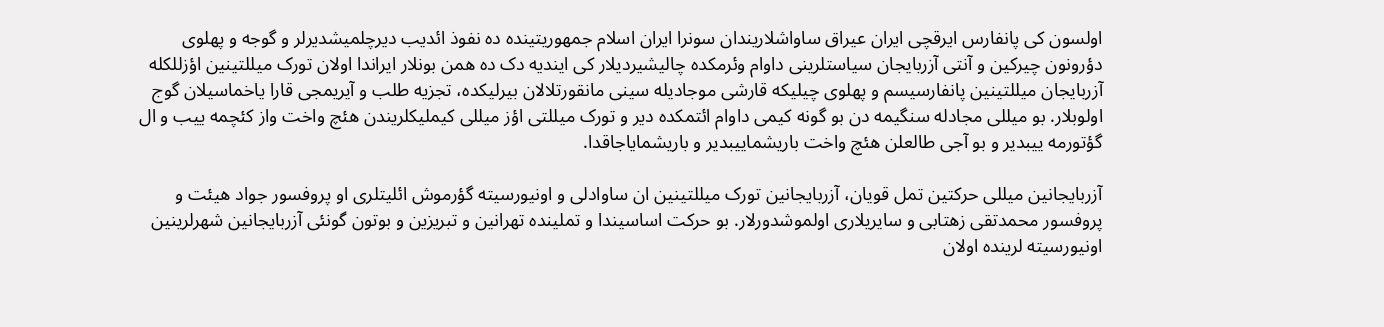اولسون کی پانفارس ایرقچی ایران عیراق ساواشلاریندان سونرا ایران اسلام جمهوریتینده ده نفوذ ائدیب دیرچلمیشدیرلر و گوجه و پهلوی دؤرونون چیرکین و آنتی آزربایجان سیاستلرینی داوام وئرمکده چالیشیردیلار کی ایندیه دک ده همن بونلار ایراندا اولان تورک میللتینین اؤزللکله آزربایجان میللتینین پانفارسیسم و پهلوی چیلیکه قارشی موجادیله سینی مانقورتلالان بیرلیکده، تجزیه طلب و آیریمجی قارا یاخماسیلان گوج اولوبلار. بو میللی مجادله سنگیمه دن بو گونه کیمی داوام ائتمکده دیر و تورک میللتی اؤز میللی کیملیکلریندن هئچ واخت واز کئچمه ییب و ال گؤتورمه ییبدیر و بو آجی طالعلن هئچ واخت باریشماییبدیر و باریشمایاجاقدا.

آزربایجانین میللی حرکتین تمل قویان، آزربایجانین تورک میللتینین ان ساوادلی و اونیورسیته گؤرموش ائلیتلری او پروفسور جواد هیئت و پروفسور محمدتقی زهتابی و سایریلاری اولموشدورلار. بو حرکت اساسیندا و تملینده تهرانین و تبریزین و بوتون گونئی آزربایجانین شهرلرینین اونیورسیته لرینده اولان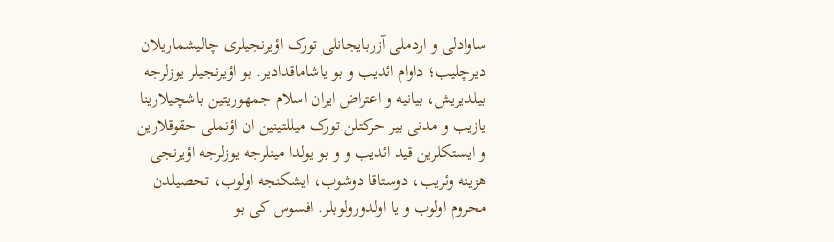ساوادلی و اردملی آزربایجانلی تورک اؤیرنجیلری چالیشماریلان دیرچلیب؛ داوام ائدیب و بو یاشاماقدادیر. بو اؤیرنجیلر یوزلرجه بیلدیریش، بیانیه و اعتراض ایران اسلام جمهوریتین باشچیلارینا یازیب و مدنی بیر حرکتلن تورک میللتینین ان اؤنملی حقوقلارین و ایستکلرین قید ائدیب و و بو یولدا مینلرجه یوزلرجه اؤیرنجی هزینه وئریب، دوستاقا دوشوب، ایشکنجه اولوب، تحصیلدن محروم اولوب و یا اولدورولوبلر. افسوس کی بو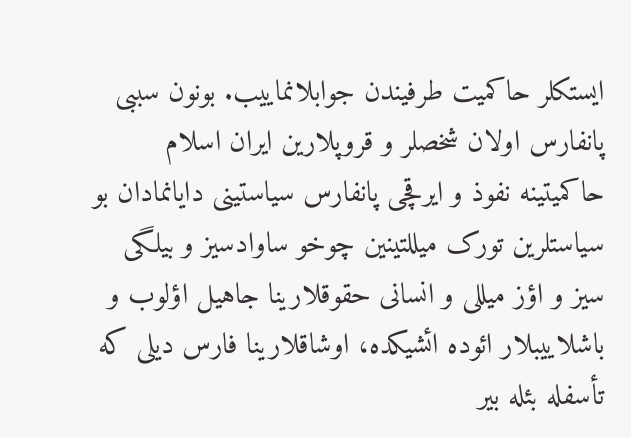ایستکلر حاکمیت طرفیندن جوابلانماییب. بونون سببی پانفارس اولان شخصلر و قروپلارین ایران اسلام حاکمیتینه نفوذ و ایرقچی پانفارس سیاستینی دایانمادان بو سیاستلرین تورک میللتینین چوخو ساوادسیز و بیلگی سیز و اؤز میللی و انسانی حقوقلارینا جاهیل اؤلوب و باشلاییبلار ائوده ائشیکده، اوشاقلارینا فارس دیلی که تأسفله بئله بیر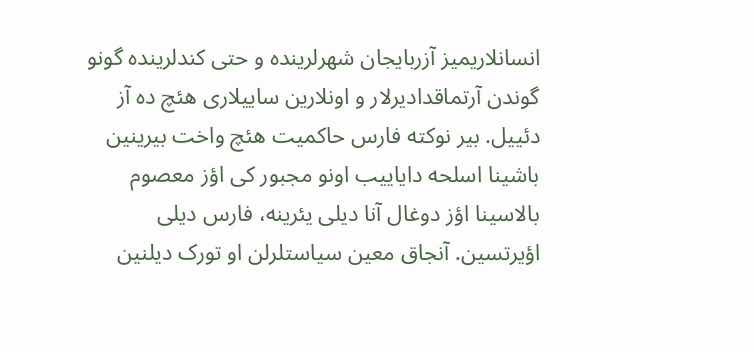انسانلاریمیز آزربایجان شهرلرینده و حتی کندلرینده گونو گوندن آرتماقدادیرلار و اونلارین ساییلاری هئچ ده آز دئییل. بیر نوکته فارس حاکمیت هئچ واخت بیرینین باشینا اسلحه دایاییب اونو مجبور کی اؤز معصوم بالاسینا اؤز دوغال آنا دیلی یئرینه، فارس دیلی اؤیرتسین. آنجاق معین سیاستلرلن او تورک دیلنین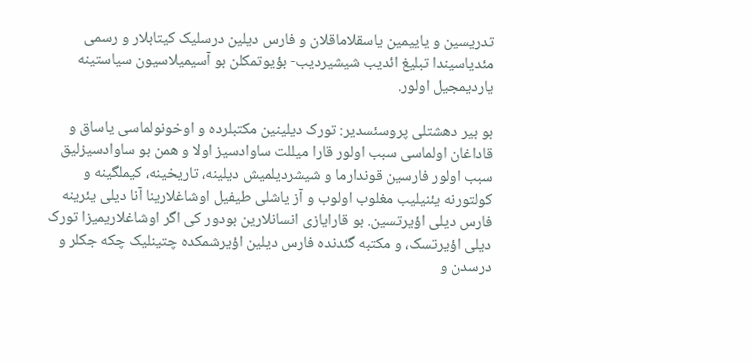تدریسین و یاییمین یاسقلاماقلان و فارس دیلین درسلیک کیتابلار و رسمی مئدیاسیندا تبلیغ ائدیب شیشیردیب- بؤیوتمکلن بو آسیمیلاسیون سیاستینه یاردیمجیل اولور.

بو بیر دهشتلی پروسئسدیر: تورک دیلینین مکتبلرده و اوخونولماسی یاساق و قاداغان اولماسی سبب اولور قارا میللت ساوادسیز اولا و همن بو ساوادسیزلیق سبب اولور فارسین قوندارما و شیشردیلمیش دیلینه، تاریخینه، کیملگینه و کولتورنه یئنیلیب مغلوب اولوب و آز یاشلی طیفیل اوشاغلارینا آنا دیلی یئرینه فارس دیلی اؤیرتسین. بو قارایازی انسانلارین بودور کی اگر اوشاغلاریمیزا تورک دیلی اؤیرتسک، و مکتبه گئدنده فارس دیلین اؤیرشمکده چتینلیک چکه جکلر و درسدن و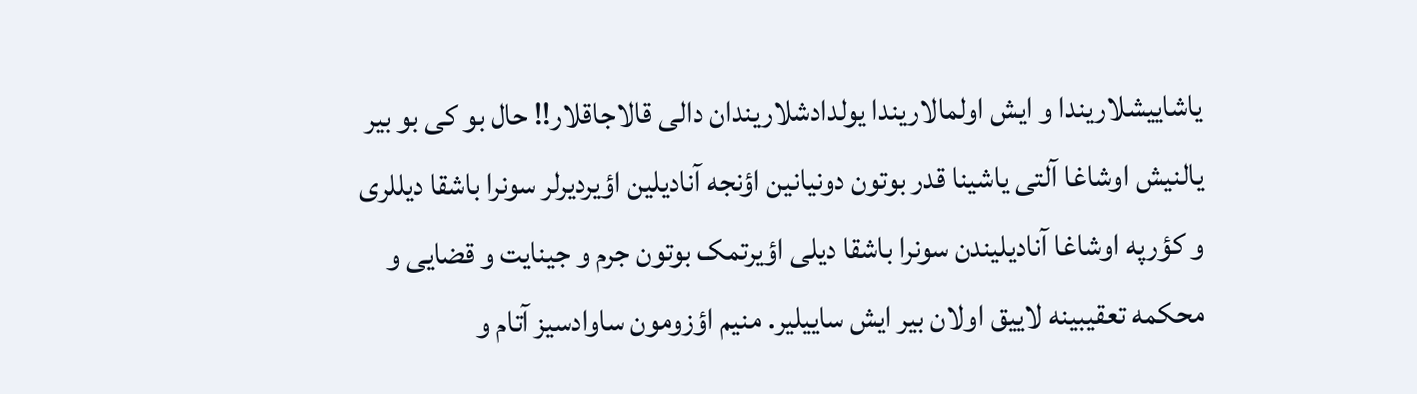یاشاییشلاریندا و ایش اولمالاریندا یولدادشلاریندان دالی قالاجاقلار!! حال بو کی بو بیر یالنیش اوشاغا آلتی یاشینا قدر بوتون دونیانین اؤنجه آنادیلین اؤیردیرلر سونرا باشقا دیللری و کؤرپه اوشاغا آنادیلیندن سونرا باشقا دیلی اؤیرتمک بوتون جرم و جینایت و قضایی و محکمه تعقیبینه لاییق اولان بیر ایش ساییلیر. منیم اؤزومون ساوادسیز آتام و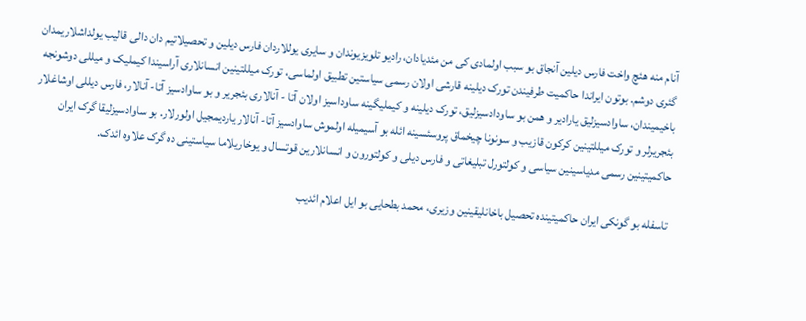آنام منه هئچ واخت فارس دیلین آنجاق بو سبب اولمادی کی من مئدیادان، رادیو تلویزیوندان و سایری یوللاردان فارس دیلین و تحصیلاتیم دان دالی قالیب یولداشلاریمدان گئری دوشم. بوتون ایراندا حاکمیت طرفیندن تورک دیلینه قارشی اولان رسمی سیاستین تطبیق اولماسی، تورک میللتینین انسانلاری آراسیندا کیملیک و میللی دوشونجه باخیمیندان، ساوادسیزلیق یارادیر و همن بو ساودادسیزلیق، تورک دیلینه و کیملیگینه ساوداسیز اولان آتا - آنالاری بئجریر و بو ساوادسیز آتا- آنالار، فارس دیللی اوشاغلار بئجریرلر و تورک میللتینین کرکون قازیب و سونونا چیخماق پروسئسینه ائله بو آسیمیله اولموش ساوادسیز آتا- آنالار یاردیمجیل اولورلار. بو ساوادسیزلیقا گرک ایران حاکمیتینین رسمی مدیاسینین سیاسی و کولتورل تبلیغاتی و فارس دیلی و کولتورون و انسانلارین قوتسال و یوخاریلاما سیاستینی ده گرک علاوه ائدک.

تاسفله بو گونکی ایران حاکمیتینده تحصیل باخانلیقینین وزیری، محمد بطحایی بو ایل اعلام ائدیب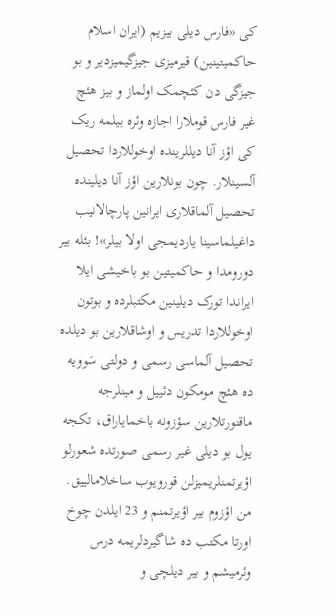کی «فارس دیلی بیزیم (ایران اسلام حاکمیتینین) قیرمیزی جیزگیمیزدیر و بو جیزگی دن کئچمک اولماز و بیز هئچ غیر فارس قوملارا اجازه وئره بیلمه ریک کی اؤز آنا دیللرینده اوخوللاردا تحصیل آلسینلار. چون بونلارین اؤز آنا دیلینده تحصیل آلماقلاری ایرانین پارچالانیب داغیلماسینا یاردیمجی اولا بیلر»! بئله بیر دورومدا و حاکمیتین بو باخیشی ایلا ایراندا تورک دیلینین مکتبلرده و بوتون اوخوللاردا تدریس و اوشاقلارین بو دیلده تحصیل آلماسی رسمی و دولتی سَوویه ده هئچ مومکون دئییل و مینلرجه ماقنورتلارین سؤزونه باخمایاراق، تکجه یول بو دیلی غیر رسمی صورتده شعورلو اؤیرتمنلریمیزلن قورویوب ساخلامالییق. من اؤزوم بیر اؤیرتمنم و 23 ایلدن چوخ اورتا مکتب ده شاگیردلریمه درس وئرمیشم و بیر دیلچی و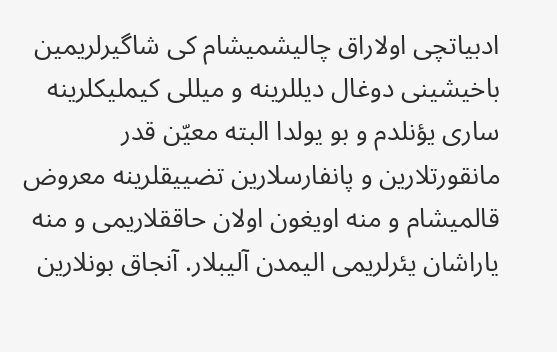ادبیاتچی اولاراق چالیشمیشام کی شاگیرلریمین باخیشینی دوغال دیللرینه و میللی کیملیکلرینه ساری یؤنلدم و بو یولدا البته معیّن قدر مانقورتلارین و پانفارسلارین تضییقلرینه معروض قالمیشام و منه اویغون اولان حاققلاریمی و منه یاراشان یئرلریمی الیمدن آلیبلار. آنجاق بونلارین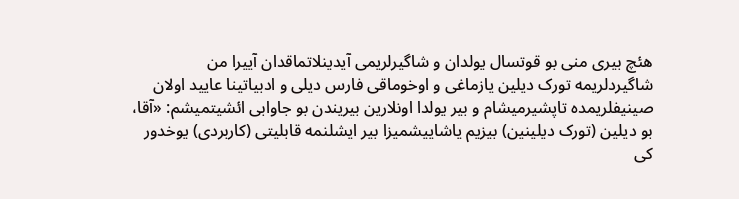هئچ بیری منی بو قوتسال یولدان و شاگیرلریمی آیدینلاتماقدان آییرا من شاگیردلریمه تورک دیلین یازماغی و اوخوماقی فارس دیلی و ادبیاتینا عایید اولان صینیفلریمده تاپشیرمیشام و بیر یولدا اونلارین بیریندن بو جاوابی ائشیتمیشم: «آقا، بو دیلین (تورک دیلینین) بیزیم یاشاییشمیزا بیر ایشلنمه قابلیتی (کاربردی) یوخدور کی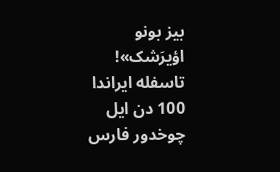بیز بونو اؤیرَشک»! تاسفله ایراندا 100 دن ایل چوخدور فارس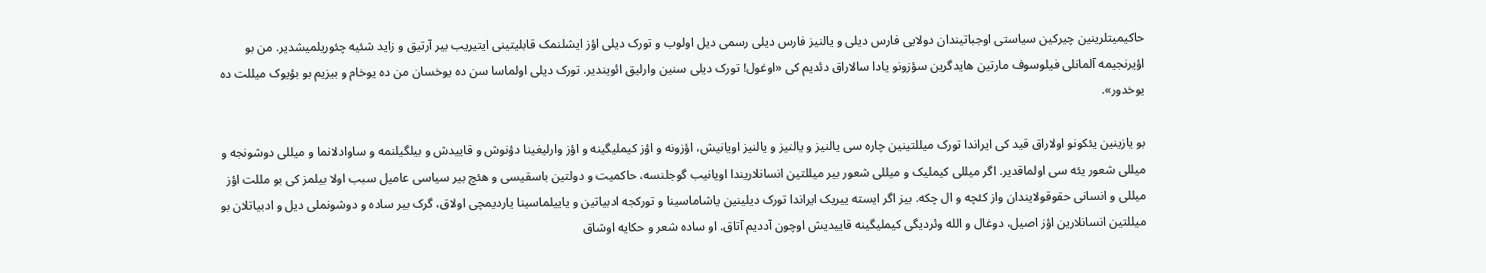حاکیمیتلرینین چیرکین سیاستی اوجباتیندان دولایی فارس دیلی و یالنیز فارس دیلی رسمی دیل اولوب و تورک دیلی اؤز ایشلنمک قابلیتینی ایتیریب بیر آرتیق و زاید شئیه چئوریلمیشدیر. من بو اؤیرنجیمه آلمانلی فیلوسوف مارتین هایدگرین سؤزونو یادا سالاراق دئدیم کی «اوغول! تورک دیلی سنین وارلیق ائویندیر. تورک دیلی اولماسا سن ده یوخسان من ده یوخام و بیزیم بو بؤیوک میللت ده یوخدور».

بو یازینین یئکونو اولاراق قید کی ایراندا تورک میللتینین چاره سی یالنیز و یالنیز و یالنیز اویانیش، اؤزونه و اؤز کیملیگینه و اؤز وارلیغینا دؤنوش و قاییدش و بیلگیلنمه و ساوادلانما و میللی دوشونجه و میللی شعور یئه سی اولماقدیر. اگر میللی کیملیک و میللی شعور بیر میللتین انسانلاریندا اویانیب گوجلنسه، حاکمیت و دولتین باسقیسی و هئچ بیر سیاسی عامیل سبب اولا بیلمز کی بو مللت اؤز میللی و انسانی حقوقولایندان واز کئچه و ال چکه. بیز اگر ایسته ییریک ایراندا تورک دیلینین یاشاماسینا و تورکجه ادبیاتین و یاییلماسینا یاردیمچی اولاق، گرک بیر ساده و دوشونملی دیل و ادبیاتلان بو میللتین انسانلارین اؤز اصیل، دوغال و الله وئردیگی کیملیگینه قاییدیش اوچون آددیم آتاق. او ساده شعر و حکایه اوشاق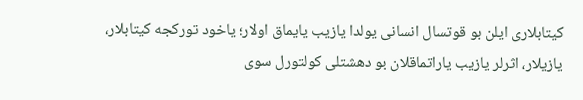کیتابلاری ایلن بو قوتسال انسانی یولدا یازیب یایماق اولار؛ یاخود تورکجه کیتابلار، یازیلار، اثرلر یازیب یاراتماقلان بو دهشتلی کولتورل سوی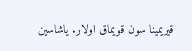قیریمینا سون قویماق اولار. یاشاسین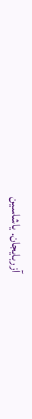آزربایجان. یاشاسین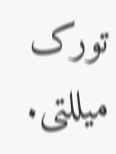تورک میللتی.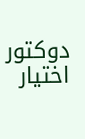دوکتور اختیار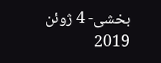بخشی- 4 ژوئن 2019